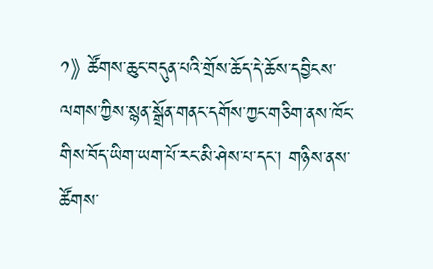༡》 ཚོགས་ཆུང་བདུན་པའི་གྲོས་ཆོད་དེ་ཆོས་དབྱིངས་ལགས་ཀྱིས་སྙན་སྒྲོན་གནང་དགོས་ཀྱང་གཅིག་ནས་ཁོང་གིས་བོད་ཡིག་ཡག་པོ་རང་མི་ཤེས་པ་དང་། གཉིས་ནས་ཚོགས་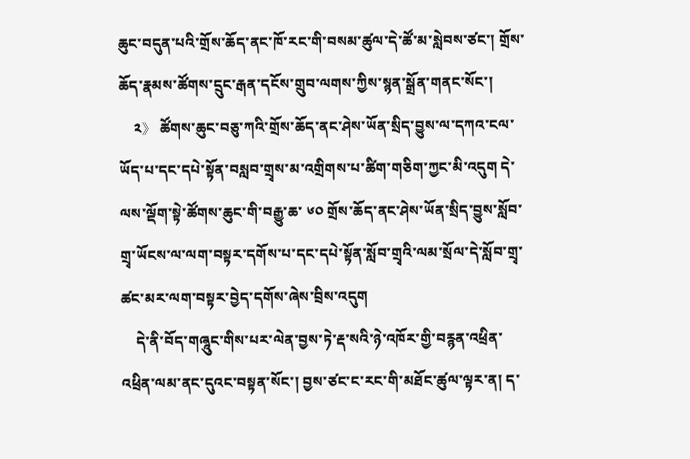ཆུང་བདུན་པའི་གྲོས་ཆོད་ནང་ཁོ་རང་གི་བསམ་ཚུལ་དེ་ཚོ་མ་སླེབས་ཙང་། གྲོས་ཆོད་རྣམས་ཚོགས་དྲུང་རྒན་དངོས་གྲུབ་ལགས་ཀྱིས་སྙན་སྒྲོན་གནང་སོང་།
    ༢》 ཚོགས་ཆུང་བཅུ་ཀའི་གྲོས་ཆོད་ནང་ཤེས་ཡོན་སྲིད་བྱུས་ལ་དཀའ་ངལ་ཡོད་པ་དང་དཔེ་སྟོན་བསླབ་གྲྭས་མ་འགྲིགས་པ་ཚིག་གཅིག་ཀྱང་མི་འདུག དེ་ལས་ལྡོག་སྟེ་ཚོགས་ཆུང་གི་བརྒྱུ་ཆ་ ༦༠ གྲོས་ཆོད་ནང་ཤེས་ཡོན་སྲིད་བྱུས་སློབ་གྲྭ་ཡོངས་ལ་ལག་བསྟར་དགོས་པ་དང་དཔེ་སྟོན་སློབ་གྲྭའི་ལམ་སྲོལ་དེ་སློབ་གྲྭ་ཚང་མར་ལག་བསྟར་བྱེད་དགོས་ཞེས་བྲིས་འདུག
    དེ་ནི་བོད་གཞཱུང་གིས་པར་ལེན་བྱས་ཏེ་རྡ་སའི་ཉེ་འཁོར་གྱི་བརྙན་འཕྲིན་འཕྲིན་ལམ་ནང་དུའང་བསྟན་སོང་། བྱས་ཙང་ང་རང་གི་མཐོང་ཚུལ་ལྟར་ན། ད་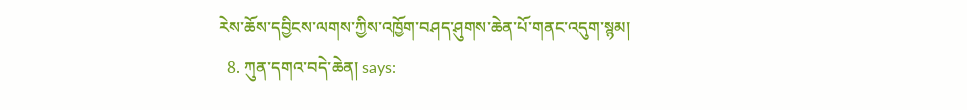རེས་ཆོས་དབྱིངས་ལགས་ཀྱིས་འཁྱོག་བཤད་ཤུགས་ཆེན་པོ་གནང་འདུག་སྙམ།
  8. ཀུན་དགའ་བདེ་ཆེན། says: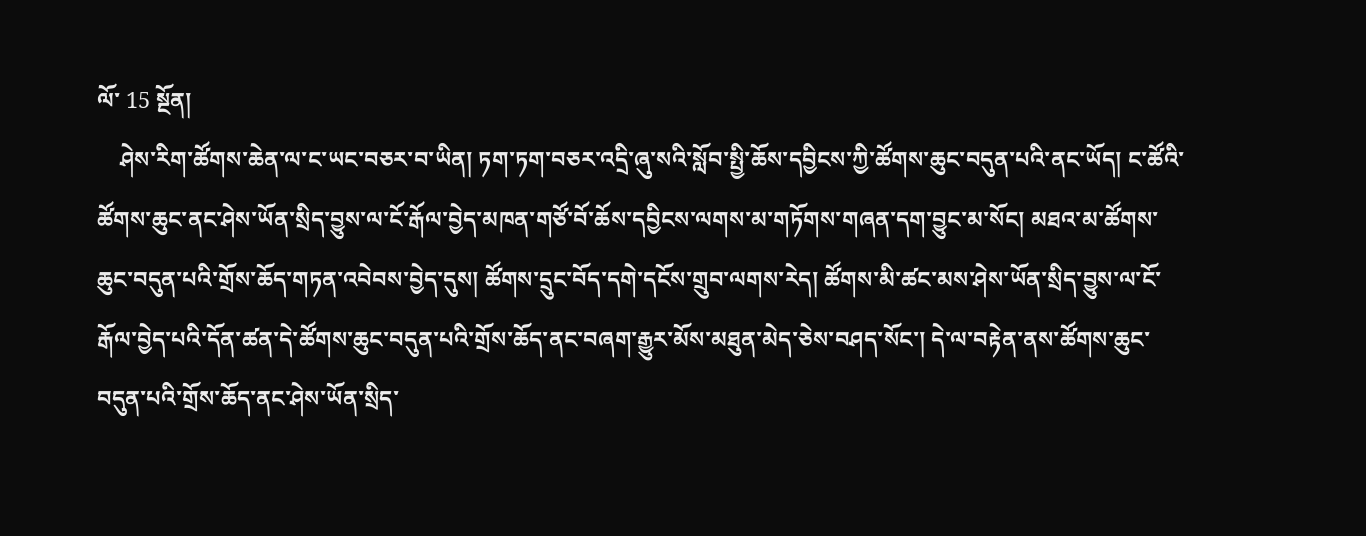ལོ་ 15 སྔོན།
    ཤེས་རིག་ཚོགས་ཆེན་ལ་ང་ཡང་བཅར་བ་ཡིན། ཏག་ཏག་བཅར་འདྲི་ཞུ་སའི་སློབ་སྤྱི་ཆོས་དབྱིངས་ཀྱི་ཚོགས་ཆུང་བདུན་པའི་ནང་ཡོད། ང་ཚོའི་ཚོགས་ཆུང་ནང་ཤེས་ཡོན་སྲིད་བྱུས་ལ་ངོ་རྒོལ་བྱེད་མཁན་གཙོ་བོ་ཆོས་དབྱིངས་ལགས་མ་གཏོགས་གཞན་དག་བྱུང་མ་སོང། མཐའ་མ་ཚོགས་ཆུང་བདུན་པའི་གྲོས་ཆོད་གཏན་འབེབས་བྱེད་དུས། ཚོགས་དྲུང་བོད་དགེ་དངོས་གྲུབ་ལགས་རེད། ཚོགས་མི་ཚང་མས་ཤེས་ཡོན་སྲིད་བྱུས་ལ་ངོ་རྒོལ་བྱེད་པའི་དོན་ཚན་དེ་ཚོགས་ཆུང་བདུན་པའི་གྲོས་ཆོད་ནང་བཞག་རྒྱུར་མོས་མཐུན་མེད་ཅེས་བཤད་སོང་། དེ་ལ་བརྟེན་ནས་ཚོགས་ཆུང་བདུན་པའི་གྲོས་ཆོད་ནང་ཤེས་ཡོན་སྲིད་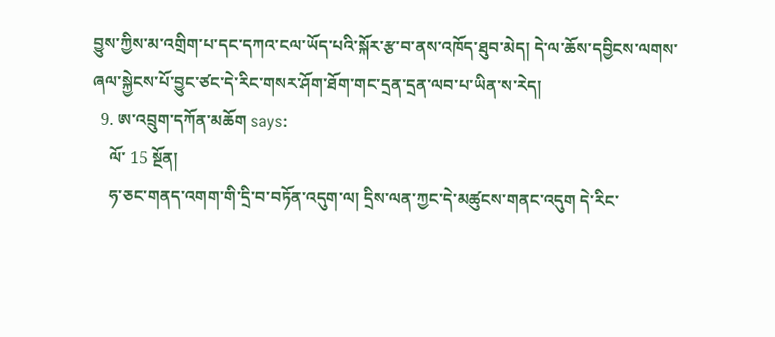བྱུས་ཀྱིས་མ་འགྲིག་པ་དང་དཀའ་ངལ་ཡོད་པའི་སྐོར་རྩ་བ་ནས་འཁོད་ཐུབ་མེད། དེ་ལ་ཆོས་དབྱིངས་ལགས་ཞལ་སྐྱེངས་པོ་བྱུང་ཙང་དེ་རིང་གསར་ཤོག་ཐོག་གང་དྲན་དྲན་ལབ་པ་ཡིན་ས་རེད།
  9. ཨ་འབྲུག་དཀོན་མཆོག says:
    ལོ་ 15 སྔོན།
    ཧ་ཅང་གནད་འགག་གི་དྲི་བ་བཏོན་འདུག་ལ། དྲིས་ལན་ཀྱང་དེ་མཚུངས་གནང་འདུག དེ་རིང་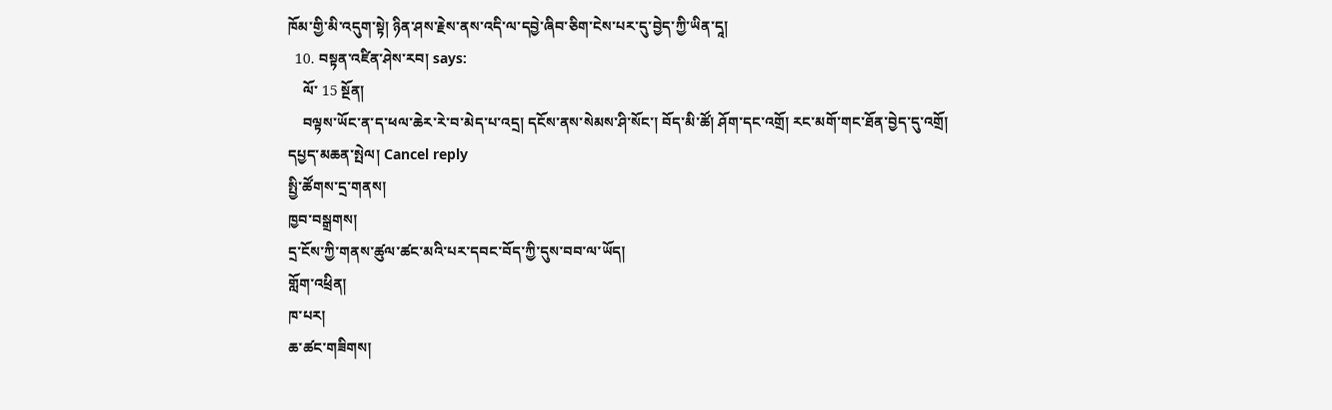ཁོམ་གྱི་མི་འདུག་སྟེ། ཉིན་ཤས་རྗེས་ནས་འདི་ལ་དབྱེ་ཞིབ་ཅིག་ངེས་པར་དུ་བྱེད་ཀྱི་ཡིན་དཱ།
  10. བསྟན་འཛིན་ཤེས་རབ། says:
    ལོ་ 15 སྔོན།
    བལྟས་ཡོང་ན་ད་ཕལ་ཆེར་རེ་བ་མེད་པ་འདྲ། དངོས་ནས་སེམས་ཤི་སོང་། བོད་མི་ཚོ། ཤོག་དང་འགྲོ། རང་མགོ་གང་ཐོན་བྱེད་དུ་འགྲོ།
དཔྱད་མཆན་སྤེལ། Cancel reply
སྤྱི་ཚོགས་དྲ་གནས།
ཁྱབ་བསྒྲགས།
དྲ་ངོས་ཀྱི་གནས་ཚུལ་ཚང་མའི་པར་དབང་བོད་ཀྱི་དུས་བབ་ལ་ཡོད།
གློག་འཕྲིན།
ཁ་པར།
ཆ་ཚང་གཟིགས།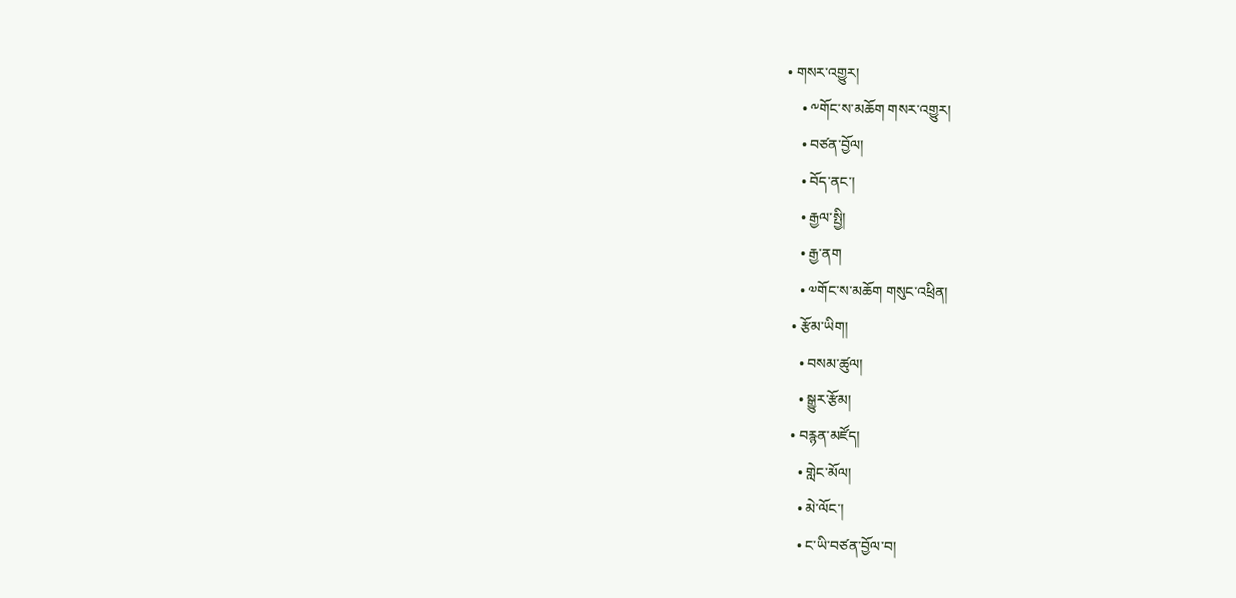• གསར་འགྱུར།
    • ༸གོང་ས་མཆོག གསར་འགྱུར།
    • བཙན་བྱོལ།
    • བོད་ནང་།
    • རྒྱལ་སྤྱི།
    • རྒྱ་ནག
    • ༧གོང་ས་མཆོག གསུང་འཕྲིན།
  • རྩོམ་ཡིག།
    • བསམ་ཚུལ།
    • སྒྱུར་རྩོམ།
  • བརྙན་མཛོད།
    • གླེང་མོལ།
    • མེ་ལོང་།
    • ང་ཡི་བཙན་བྱོལ་བ།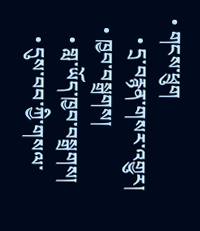• གངས་ཕྲུག
    • དྲ་བརྙན་གསར་འགྱུར།
  • ཁྱབ་བསྒྲགས།
    • གླ་ཡོད་ཁྱབ་བསྒྲགས།
    • དུས་བབ་ཀྱི་གསལ་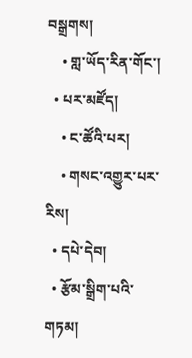བསྒྲགས།
    • གླ་ཡོད་རིན་གོང་།
  • པར་མཛོད།
    • ང་ཚོའི་པར།
    • གསང་འགྱུར་པར་རིས།
  • དཔེ་དེབ།
  • རྩོམ་སྒྲིག་པའི་གཏམ།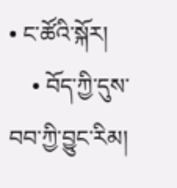• ང་ཚོའི་སྐོར།
    • བོད་ཀྱི་དུས་བབ་ཀྱི་བྱུང་རིམ།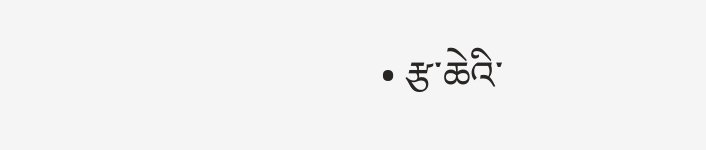• རྩ་ཆེའི་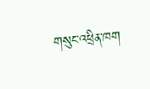གསུང་འཕྲིན་ཁག